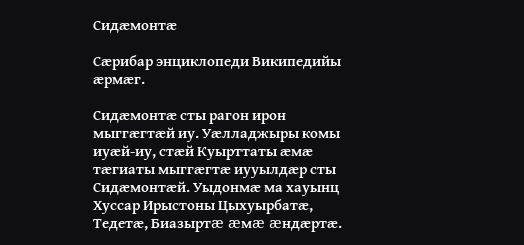Сидæмонтæ

Сæрибар энциклопеди Википедийы æрмæг.

Сидæмонтæ сты рагон ирон мыггæгтæй иу. Уæлладжыры комы иуæй-иу, стæй Куырттаты æмæ тæгиаты мыггæгтæ иууылдæр сты Сидæмонтæй. Уыдонмæ ма хауынц Хуссар Ирыстоны Цыхуырбатæ, Тедетæ, Биазыртæ æмæ æндæртæ.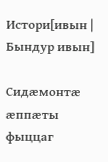Истори[ивын | Бындур ивын]

Сидæмонтæ æппæты фыццаг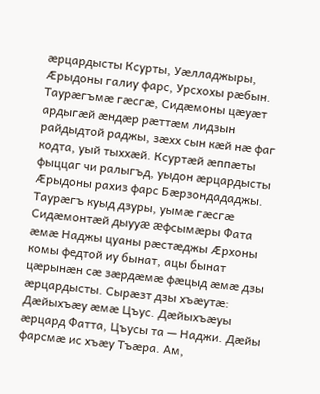æрцардысты Ксурты, Уæлладжыры, Æрыдоны галиу фарс, Урсхохы рæбын. Таурæгъмæ гæсгæ, Сидæмоны цæуæт ардыгæй æндæр рæттæм лидзын райдыдтой раджы, зæхх сын кæй нæ фаг кодта, уый тыххæй. Ксуртæй æппæты фыццаг чи ралыгъд, уыдон æрцардысты Æрыдоны рахиз фарс Бæрзондададжы. Таурæгъ куыд дзуры, уымæ гæсгæ Сидæмонтæй дыууæ æфсымæры Фата æмæ Наджы цуаны рæстæджы Æрхоны комы федтой иу бынат, ацы бынат цæрынæн сæ зæрдæмæ фæцыд æмæ дзы æрцардысты. Сырæзт дзы хъæутæ: Дæйыхъæу æмæ Цъус. Дæйыхъæуы æрцард Фатта, Цъусы та — Наджи. Дæйы фарсмæ ис хъæу Тъæра. Ам,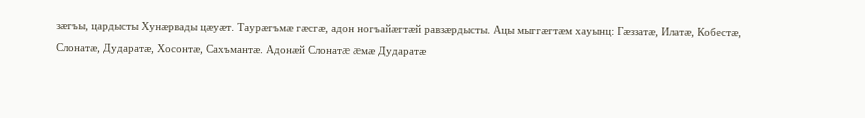зæгъы, цардысты Хунæрвады цæуæт. Таурæгъмæ гæсгæ, адон ногъайæгтæй равзæрдысты. Ацы мыггæгтæм хауынц: Гæззатæ, Илатæ, Кобестæ, Слонатæ, Дударатæ, Хосонтæ, Сахъмантæ. Адонæй Слонатæ æмæ Дударатæ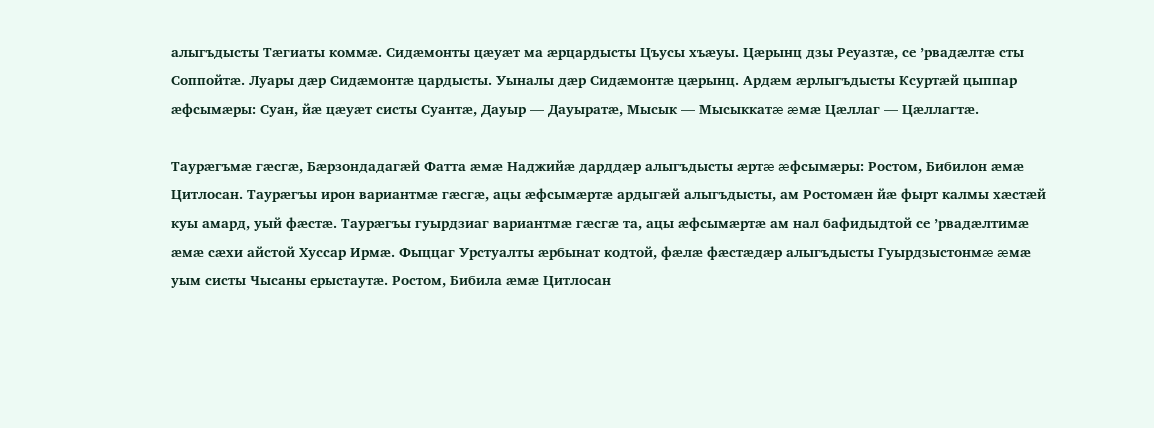алыгъдысты Тæгиаты коммæ. Сидæмонты цæуæт ма æрцардысты Цъусы хъæуы. Цæрынц дзы Реуазтæ, се ’рвадæлтæ сты Соппойтæ. Луары дæр Сидæмонтæ цардысты. Уыналы дæр Сидæмонтæ цæрынц. Ардæм æрлыгъдысты Ксуртæй цыппар æфсымæры: Суан, йæ цæуæт систы Суантæ, Дауыр — Дауыратæ, Мысык — Мысыккатæ æмæ Цæллаг — Цæллагтæ.

Таурæгъмæ гæсгæ, Бæрзондадагæй Фатта æмæ Наджийæ дарддæр алыгъдысты æртæ æфсымæры: Ростом, Бибилон æмæ Цитлосан. Таурæгъы ирон вариантмæ гæсгæ, ацы æфсымæртæ ардыгæй алыгъдысты, ам Ростомæн йæ фырт калмы хæстæй куы амард, уый фæстæ. Таурæгъы гуырдзиаг вариантмæ гæсгæ та, ацы æфсымæртæ ам нал бафидыдтой се ’рвадæлтимæ æмæ сæхи айстой Хуссар Ирмæ. Фыццаг Урстуалты æрбынат кодтой, фæлæ фæстæдæр алыгъдысты Гуырдзыстонмæ æмæ уым систы Чысаны ерыстаутæ. Ростом, Бибила æмæ Цитлосан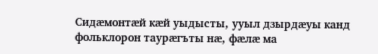Сидæмонтæй кæй уыдысты, ууыл дзырдæуы канд фольклорон таурæгъты нæ, фæлæ ма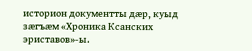историон документты дæр, куыд зæгъæм «Хроника Ксанских эриставов»-ы.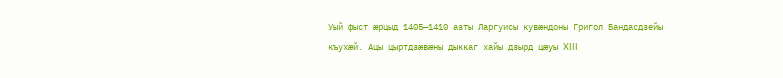Уый фыст æрцыд 1405—1410 азты Ларгуисы кувæндоны Григол Бандасдзейы къухæй. Ацы цыртдзæвæны дыккаг хайы дзырд цæуы XIII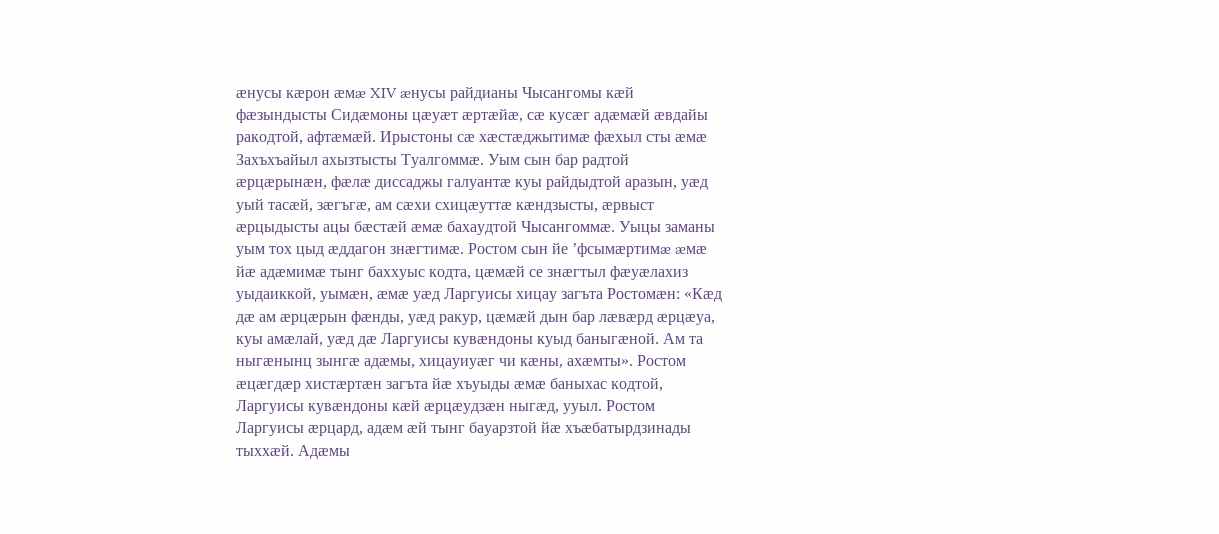æнусы кæрон æмæ XIV æнусы райдианы Чысангомы кæй фæзындысты Сидæмоны цæуæт æртæйæ, сæ кусæг адæмæй æвдайы ракодтой, афтæмæй. Ирыстоны сæ хæстæджытимæ фæхыл сты æмæ Захъхъайыл ахызтысты Туалгоммæ. Уым сын бар радтой æрцæрынæн, фæлæ диссаджы галуантæ куы райдыдтой аразын, уæд уый тасæй, зæгъгæ, ам сæхи схицæуттæ кæндзысты, æрвыст æрцыдысты ацы бæстæй æмæ бахаудтой Чысангоммæ. Уыцы заманы уым тох цыд æддагон знæгтимæ. Ростом сын йе ’фсымæртимæ æмæ йæ адæмимæ тынг баххуыс кодта, цæмæй се знæгтыл фæуæлахиз уыдаиккой, уымæн, æмæ уæд Ларгуисы хицау загъта Ростомæн: «Кæд дæ ам æрцæрын фæнды, уæд ракур, цæмæй дын бар лæвæрд æрцæуа, куы амæлай, уæд дæ Ларгуисы кувæндоны куыд баныгæной. Ам та ныгæнынц зынгæ адæмы, хицауиуæг чи кæны, ахæмты». Ростом æцæгдæр хистæртæн загъта йæ хъуыды æмæ баныхас кодтой, Ларгуисы кувæндоны кæй æрцæудзæн ныгæд, ууыл. Ростом Ларгуисы æрцард, адæм æй тынг бауарзтой йæ хъæбатырдзинады тыххæй. Адæмы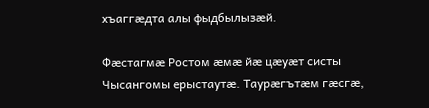хъаггæдта алы фыдбылызæй.

Фæстагмæ Ростом æмæ йæ цæуæт систы Чысангомы ерыстаутæ. Таурæгътæм гæсгæ,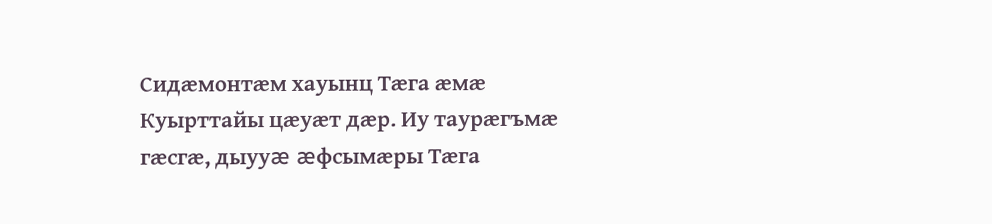Сидæмонтæм хауынц Тæга æмæ Куырттайы цæуæт дæр. Иу таурæгъмæ гæсгæ, дыууæ æфсымæры Тæга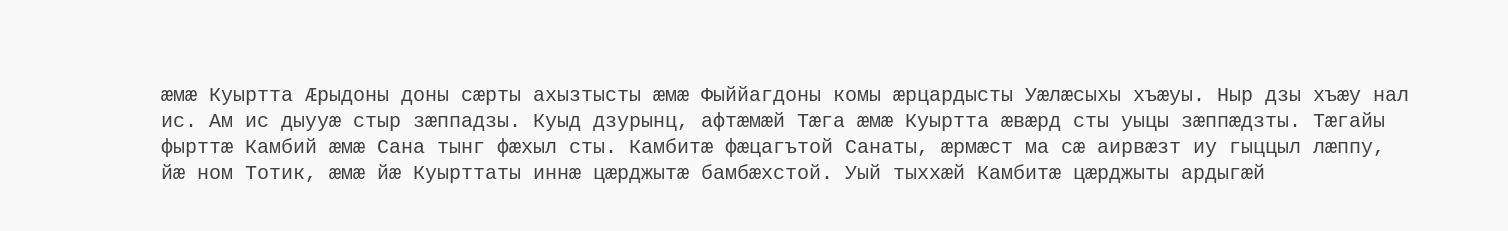æмæ Куыртта Æрыдоны доны сæрты ахызтысты æмæ Фыййагдоны комы æрцардысты Уæлæсыхы хъæуы. Ныр дзы хъæу нал ис. Ам ис дыууæ стыр зæппадзы. Куыд дзурынц, афтæмæй Тæга æмæ Куыртта æвæрд сты уыцы зæппæдзты. Тæгайы фырттæ Камбий æмæ Сана тынг фæхыл сты. Камбитæ фæцагътой Санаты, æрмæст ма сæ аирвæзт иу гыццыл лæппу, йæ ном Тотик, æмæ йæ Куырттаты иннæ цæрджытæ бамбæхстой. Уый тыххæй Камбитæ цæрджыты ардыгæй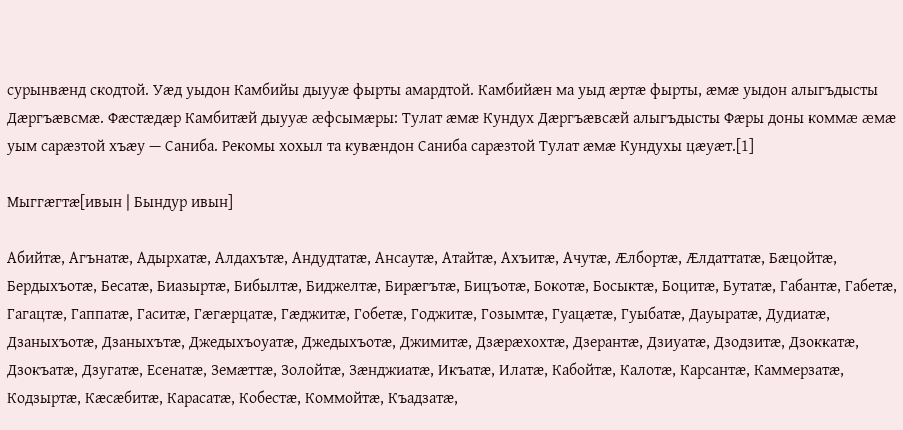сурынвæнд скодтой. Уæд уыдон Камбийы дыууæ фырты амардтой. Камбийæн ма уыд æртæ фырты, æмæ уыдон алыгъдысты Дæргъæвсмæ. Фæстæдæр Камбитæй дыууæ æфсымæры: Тулат æмæ Кундух Дæргъæвсæй алыгъдысты Фæры доны коммæ æмæ уым сарæзтой хъæу — Саниба. Рекомы хохыл та кувæндон Саниба сарæзтой Тулат æмæ Кундухы цæуæт.[1]

Мыггæгтæ[ивын | Бындур ивын]

Абийтæ, Агънатæ, Адырхатæ, Алдахътæ, Андудтатæ, Ансаутæ, Атайтæ, Ахъитæ, Ачутæ, Æлбортæ, Æлдаттатæ, Бæцойтæ, Бердыхъотæ, Бесатæ, Биазыртæ, Бибылтæ, Биджелтæ, Бирæгътæ, Бицъотæ, Бокотæ, Босыктæ, Боцитæ, Бутатæ, Габантæ, Габетæ, Гагацтæ, Гаппатæ, Гаситæ, Гæгæрцатæ, Гæджитæ, Гобетæ, Годжитæ, Гозымтæ, Гуацæтæ, Гуыбатæ, Дауыратæ, Дудиатæ, Дзаныхъотæ, Дзаныхътæ, Джедыхъоуатæ, Джедыхъотæ, Джимитæ, Дзæрæхохтæ, Дзерантæ, Дзиуатæ, Дзодзитæ, Дзоккатæ, Дзокъатæ, Дзугатæ, Есенатæ, Земæттæ, Золойтæ, Зæнджиатæ, Икъатæ, Илатæ, Кабойтæ, Калотæ, Карсантæ, Каммерзатæ, Кодзыртæ, Кæсæбитæ, Карасатæ, Кобестæ, Коммойтæ, Къадзатæ,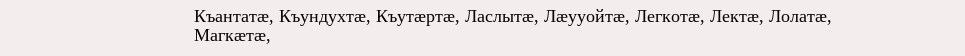Къантатæ, Къундухтæ, Къутæртæ, Ласлытæ, Лæууойтæ, Легкотæ, Лектæ, Лолатæ, Магкæтæ,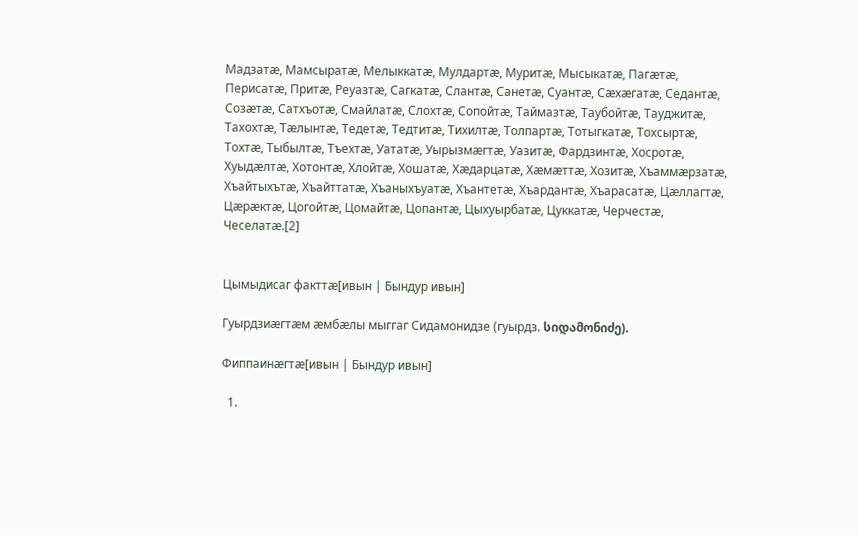Мадзатæ, Мамсыратæ, Мелыккатæ, Мулдартæ, Муритæ, Мысыкатæ, Пагæтæ, Перисатæ, Притæ, Реуазтæ, Сагкатæ, Слантæ, Санетæ, Суантæ, Сæхæгатæ, Седантæ, Созæтæ, Сатхъотæ, Смайлатæ, Слохтæ, Сопойтæ, Таймазтæ, Таубойтæ, Тауджитæ, Тахохтæ, Тæлынтæ, Тедетæ, Тедтитæ, Тихилтæ, Толпартæ, Тотыгкатæ, Тохсыртæ, Тохтæ, Тыбылтæ, Тъехтæ, Уататæ, Уырызмæгтæ, Уазитæ, Фардзинтæ, Хосротæ, Хуыдæлтæ, Хотонтæ, Хлойтæ, Хошатæ, Хæдарцатæ, Хæмæттæ, Хозитæ, Хъаммæрзатæ, Хъайтыхътæ, Хъайттатæ, Хъаныхъуатæ, Хъантетæ, Хъардантæ, Хъарасатæ, Цæллагтæ, Цæрæктæ, Цогойтæ, Цомайтæ, Цопантæ, Цыхуырбатæ, Цуккатæ, Черчестæ, Чеселатæ.[2]


Цымыдисаг факттæ[ивын | Бындур ивын]

Гуырдзиæгтæм æмбæлы мыггаг Сидамонидзе (гуырдз. სიდამონიძე).

Фиппаинæгтæ[ивын | Бындур ивын]

  1.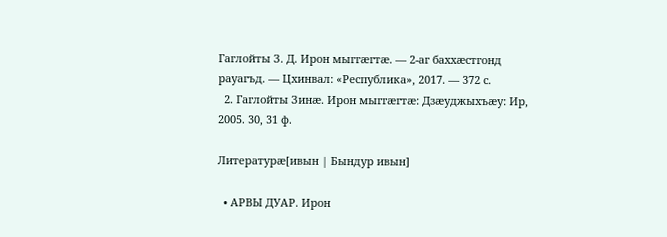Гаглойты З. Д. Ирон мыггæгтæ. — 2-аг баххæстгонд рауагъд. — Цхинвал: «Республика», 2017. — 372 с.
  2. Гаглойты Зинæ. Ирон мыггæгтæ: Дзæуджыхъæу: Ир, 2005. 30, 31 ф.

Литературæ[ивын | Бындур ивын]

  • АРВЫ ДУАР. Ирон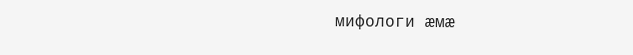мифологи æмæ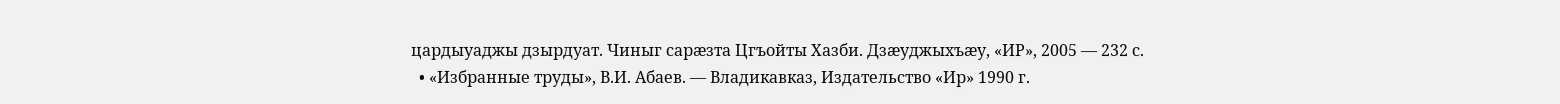цардыуаджы дзырдуат. Чиныг сарæзта Цгъойты Хазби. Дзæуджыхъæу, «ИР», 2005 — 232 с.
  • «Избранные труды», В.И. Абаев. — Владикавказ, Издательство «Ир» 1990 г.